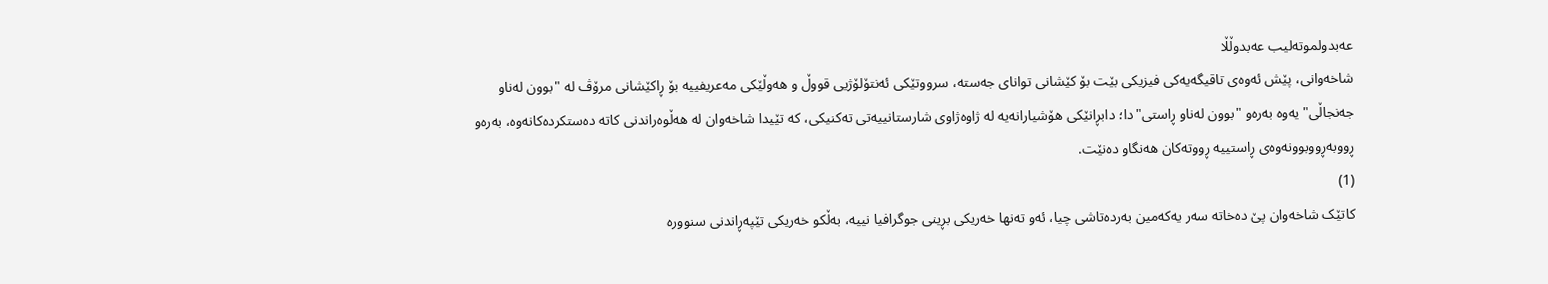عەبدولموتەلیب عەبدوڵڵا
شاخەوانی، پێش ئەوەی تاقیگەیەکی فیزیکی بێت بۆ کێشانی توانای جەستە، سرووتێکی ئەنتۆلۆژیی قووڵ و هەوڵێکی مەعریفییە بۆ ڕاکێشانی مرۆڤ لە "بوون لەناو جەنجاڵی"یەوە بەرەو "بوون لەناو ڕاستی"دا؛ دابڕانێکی هۆشیارانەیە لە ژاوەژاوی شارستانییەتی تەکنیکی، کە تێیدا شاخەوان لە هەڵوەراندنی کاتە دەستکردەکانەوە، بەرەو ڕووبەڕووبوونەوەی ڕاستییە ڕووتەکان هەنگاو دەنێت.
(1)
کاتێک شاخەوان پێ دەخاتە سەر یەکەمین بەردەتاشی چیا، ئەو تەنها خەریکی بڕینی جوگرافیا نییە، بەڵکو خەریکی تێپەڕاندنی سنوورە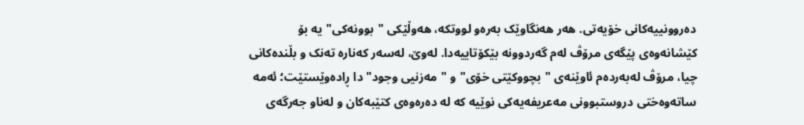دەروونییەکانی خۆیەتی. هەر هەنگاوێک بەرەو لووتکە، هەوڵێکی "بوونەکی"یە بۆ کێشانەوەی پێگەی مرۆڤ لەم گەردوونە بێکۆتاییەدا. لەوێ، لەسەر کەنارە تەنک و بڵندەکانی چیا، مرۆڤ لەبەردەم ئاوێنەی "بچووکێتی خۆی" و "مەزنیی وجود"دا ڕادەوێستێت؛ ئەمە ساتەوەختی دروستبوونی مەعریفەیەکی نوێیە کە لە دەرەوەی کتێبەکان و لەناو جەرگەی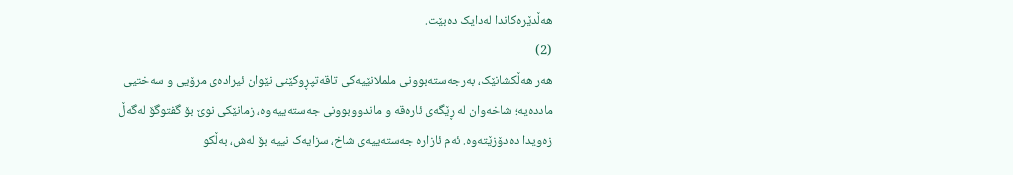هەڵدێرەکاندا لەدایک دەبێت.
(2)
هەر هەڵکشانێک، بەرجەستەبوونی ململانێیەکی تاقەتپڕوکێنی نێوان ئیرادەی مرۆیی و سەختیی ماددەیە؛ شاخەوان لە ڕێگەی ئارەقە و ماندووبوونی جەستەییەوە، زمانێکی نوێ بۆ گفتوگۆ لەگەڵ زەویدا دەدۆزێتەوە. ئەم ئازارە جەستەییەی شاخ، سزایەک نییە بۆ لەش، بەڵکو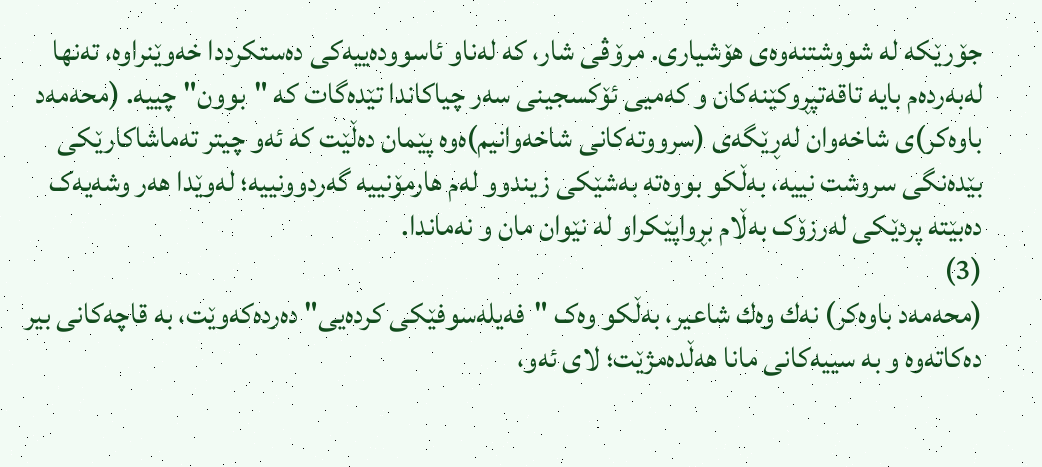جۆرێکە لە شووشتنەوەی هۆشیاری. مرۆڤی شار، کە لەناو ئاسوودەییەکی دەستکرددا خەوێنراوە، تەنها لەبەردەم بایە تاقەتپڕوکێنەکان و کەمیی ئۆکسجینی سەر چیاکاندا تێدەگات کە "بوون" چییە. (محەمەد باوەکر)ی شاخەوان لەڕێگەی (سرووتەکانی شاخەوانیم)ەوە پێمان دەڵێت کە ئەو چیتر تەماشاکارێکی بێدەنگی سروشت نییە، بەڵکو بووەتە بەشێکی زیندوو لەم هارمۆنییە گەردوونییە؛ لەوێدا هەر وشەیەک دەبێتە پردێکی لەرزۆک بەڵام بڕواپێکراو لە نێوان مان و نەماندا.
(3)
(محەمەد باوەکر) نەك وەك شاعیر، بەڵكو وەک "فەیلەسوفێکی کردەیی" دەردەکەوێت، بە قاچەکانی بیر دەکاتەوە و بە سییەکانی مانا هەڵدەمژێت؛ لای ئەو،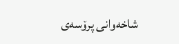شاخەوانی پرۆسەی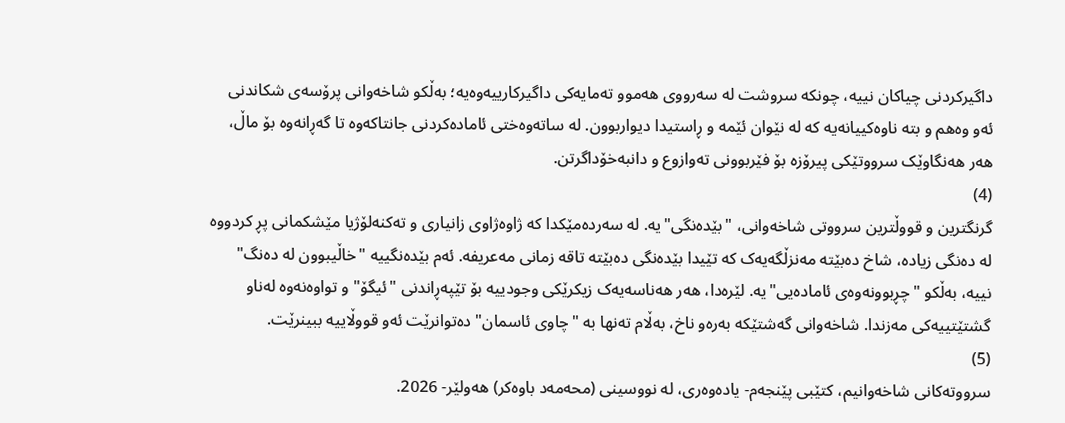داگیرکردنی چیاکان نییە، چونکە سروشت لە سەرووی هەموو تەمایەکی داگیرکارییەوەیە؛ بەڵکو شاخەوانی پرۆسەی شکاندنی ئەو وەهم و بتە ناوەکییانەیە کە لە نێوان ئێمە و ڕاستیدا دیواربوون. لە ساتەوەختی ئامادەکردنی جانتاکەوە تا گەڕانەوە بۆ ماڵ، هەر هەنگاوێک سرووتێکی پیرۆزە بۆ فێربوونی تەوازوع و دانبەخۆداگرتن.
(4)
گرنگترین و قووڵترین سرووتی شاخەوانی، "بێدەنگی"یە. لە سەردەمێکدا کە ژاوەژاوی زانیاری و تەکنەلۆژیا مێشکمانی پڕ کردووە لە دەنگی زیادە، شاخ دەبێتە مەنزڵگەیەک کە تێیدا بێدەنگی دەبێتە تاقە زمانی مەعریفە. ئەم بێدەنگییە "خاڵیبوون لە دەنگ" نییە، بەڵکو "چڕبوونەوەی ئامادەیی"یە. لێرەدا، هەر هەناسەیەک زیکرێکی وجودییە بۆ تێپەڕاندنی "ئیگۆ" و تواوەنەوە لەناو گشتێتییەکی مەزندا. شاخەوانی گەشتێکە بەرەو ناخ، بەڵام تەنها بە "چاوی ئاسمان" دەتوانرێت ئەو قووڵاییە ببینرێت.
(5)
سرووتەكانی شاخەوانیم، كتێبی پێنجەم- یادەوەری، لە نووسینی (محەمەد باوەكر) هەولێر- 2026.